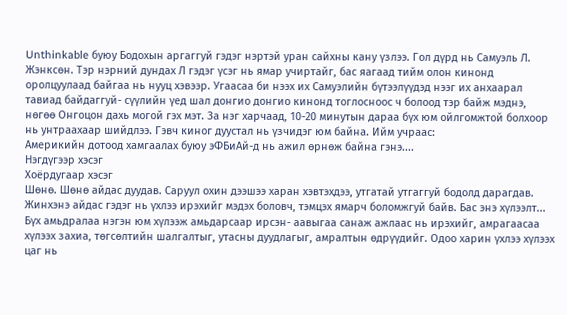Unthinkable буюу Бодохын аргаггуй гэдэг нэртэй уран сайхны кану үзлээ. Гол дүрд нь Самуэль Л. Жэнксөн. Тэр нэрний дундах Л гэдэг үсэг нь ямар учиртайг, бас яагаад тийм олон кинонд оролцуулаад байгаа нь нууц хэвээр. Угаасаа би нээх их Самуэлийн бүтээлүүдэд нээг их анхаарал тавиад байдаггуй- сүүлийн үед шал донгио донгио кинонд тоглосноос ч болоод тэр байж мэднэ, нөгөө Онгоцон дахь могой гэх мэт. За нэг харчаад, 10-20 минутын дараа бүх юм ойлгомжтой болхоор нь унтраахаар шийдлээ. Гэвч киног дуустал нь үзчидэг юм байна. Ийм учраас:
Америкийн дотоод хамгаалах буюу эФБиАй-д нь ажил өрнөж байна гэнэ....
Нэгдүгээр хэсэг
Хоёрдугаар хэсэг
Шөнө. Шөнө айдас дуудав. Саруул охин дээшээ харан хэвтэхдээ, утгатай утгаггуй бодолд дарагдав. Жинхэнэ айдас гэдэг нь үхлээ ирэхийг мэдэх боловч, тэмцэх ямарч боломжгуй байв. Бас энэ хүлээлт... Бүх амьдралаа нэгэн юм хүлээж амьдарсаар ирсэн- аавыгаа санаж ажлаас нь ирэхийг, амрагаасаа хүлээх захиа, төгсөлтийн шалгалтыг, утасны дуудлагыг, амралтын өдрүүдийг. Одоо харин үхлээ хүлээх цаг нь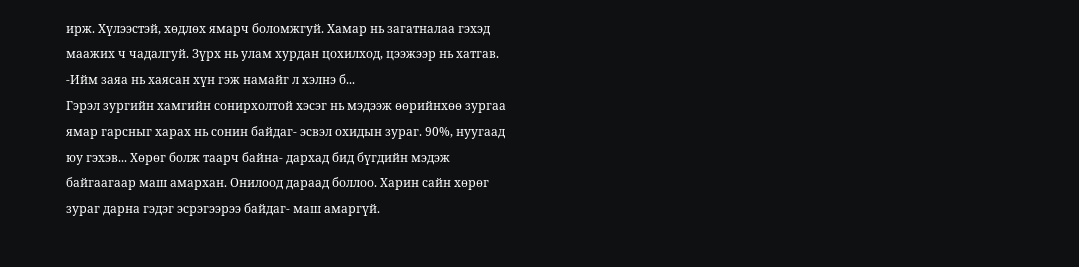ирж. Хүлээстэй, хөдлөх ямарч боломжгуй. Хамар нь загатналаа гэхэд маажих ч чадалгуй. Зүрх нь улам хурдан цохилход, цээжээр нь хатгав.
-Ийм заяа нь хаясан хүн гэж намайг л хэлнэ б...
Гэрэл зургийн хамгийн сонирхолтой хэсэг нь мэдээж өөрийнхөө зургаа ямар гарсныг харах нь сонин байдаг- эсвэл охидын зураг. 90%, нуугаад юу гэхэв... Хөрөг болж таарч байна- дархад бид бүгдийн мэдэж байгаагаар маш амархан. Онилоод дараад боллоо. Харин сайн хөрөг зураг дарна гэдэг эсрэгээрээ байдаг- маш амаргүй.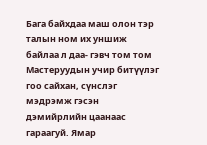Бага байхдаа маш олон тэр талын ном их уншиж байлаа л даа- гэвч том том Мастеруудын учир битүүлэг гоо сайхан, сүнслэг мэдрэмж гэсэн дэмийрлийн цаанаас гараагуй. Ямар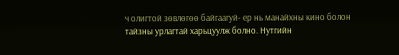ч олигтой зөвлөгөө байгаагуй- ер нь манайхны кино болон тайзны урлагтай харьцуулж болно. Нутгийн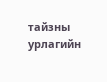тайзны урлагийн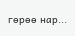гөрөө нар...